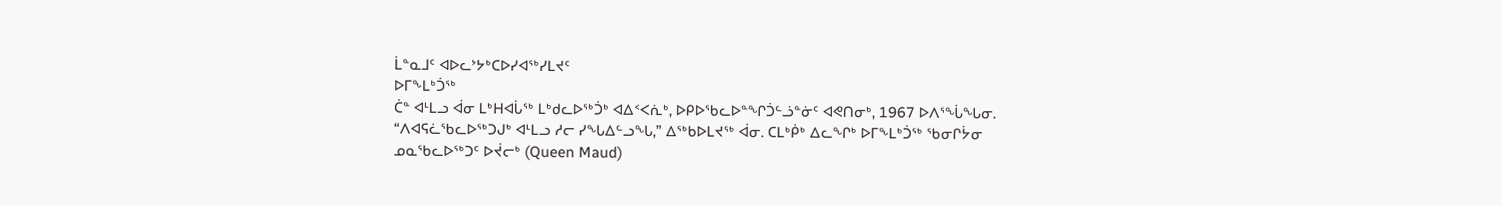ᒫᓐᓇᒧᑦ ᐊᐅᓚᔾᔭᒃᑕᐅᓯᐊᖅᓯᒪᔪᑦ
ᐅᒥᖕᒪᒃᑑᖅ
ᑖᓐ ᐊᒻᒪᓗ ᐋᓂ ᒪᒃHᐊᒑᖅ ᒪᒃᑯᓚᐅᖅᑑᒃ ᐊᐃᑉᐸᕇᒃ, ᐅᑭᐅᖃᓚᐅᓐᖏᑑᓪᓘᓐᓃᑦ ᐊᕙᑎᓂᒃ, 1967 ᐅᐱᕐᖔᖓᓂ. “ᐱᐊᕋᓛᖃᓚᐅᖅᑐᒍᒃ ᐊᒻᒪᓗ ᓱᓕ ᓯᖓᐃᓪᓗᖓ,” ᐃᖅᑲᐅᒪᔪᖅ ᐋᓂ. ᑕᒪᒃᑮᒃ ᐃᓚᖏᒃ ᐅᒥᖕᒪᒃᑑᖅ ᖃᓂᒋᔮᓂ ᓄᓇᖃᓚᐅᖅᑐᑦ ᐅᔫᓕᒃ (Queen Maud)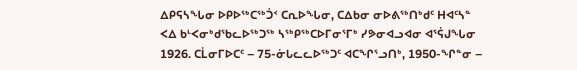ᐃᑭᕋᓴᖓᓂ ᐅᑭᐅᖅᑕᖅᑑᑉ ᑕᕆᐅᖓᓂ, ᑕᐃᑲᓂ ᓂᐅᕕᖅᑎᒃᑯᑦ Hᐊᑦᓴᓐ ᐸᐃ ᑲᒻᐸᓂᒃᑯᖃᓚᐅᖅᑐᖅ ᓴᖅᑭᖅᑕᐅᒥᓂᕐᒥᒃ ᓯᕗᓂᐊᓗᐊᓂ ᐊᕐᕌᒍᖓᓂ 1926. ᑕᒫᓂᒥᐅᑕᑦ – 75-ᓃᒐᓚᓚᐅᖅᑐᑦ ᐊᑕᖏᕐᓗᑎᒃ, 1950-ᖏᓐᓂ –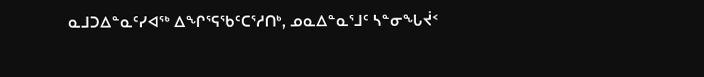ᓇᒧᑐᐃᓐᓇᑦᓯᐊᖅ ᐃᖏᕐᕋᖃᑦᑕᕐᓱᑎᒃ, ᓄᓇᐃᓐᓇᕐᒧᑦ ᓴᓐᓂᖓᔫᑉ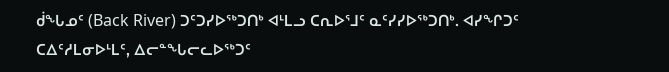ᑰᖓᓄᑦ (Back River) ᑐᑦᑐᓯᐅᖅᑐᑎᒃ ᐊᒻᒪᓗ ᑕᕆᐅᕐᒧᑦ ᓇᑦᓯᓯᐅᖅᑐᑎᒃ. ᐊᓯᖏᑐᑦ ᑕᐃᑦᓱᒪᓂᐅᒻᒪᑦ, ᐃᓕᓐᖓᓕᓚᐅᖅᑐᑦ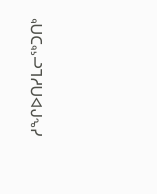ᓱᖏᐅᑎᓯᒪᓕᖅᑐᑎᒃ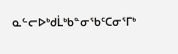ᓇᓪᓕᐅᒃᑯᒫᒃᑲᓐᓂᖃᑦᑕᓂᕐᒥᒃ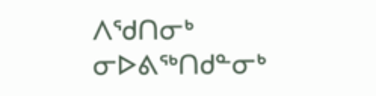ᐱᖁᑎᓂᒃ ᓂᐅᕕᖅᑎᑯᓐᓂᒃ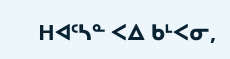Hᐊᑦᓴᓐ ᐸᐃ ᑲᒻᐸᓂ,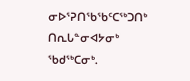ᓂᐅᕐᕈᑎᖃᖃᑦᑕᖅᑐᑎᒃ ᑎᕆᒐᓐᓂᐊᔭᓂᒃ ᖃᑯᖅᑕᓂᒃ.